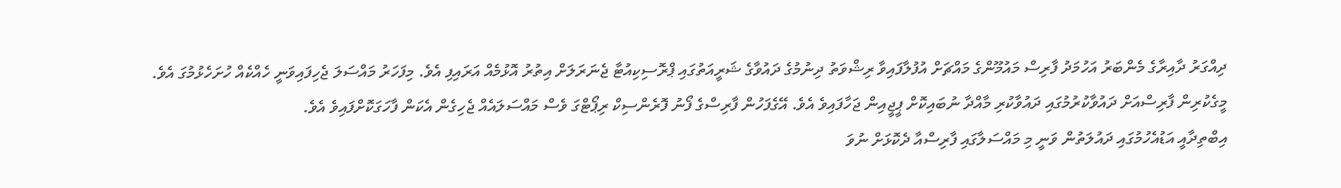ދިއްގަރު ދާއިރާގެ މެންބަރު އަހުމަދު ފާރިސް މައުމޫންގެ މައްޗަށް އުފުލާފައިވާ ރިޝްވަތު ދިނުމުގެ ދައުވާގެ ޝަރީއަތުގައި ޕްރޮސިކިއުޓާ ޖެނަރަލަށް އިތުރު އޮޅުމެއް އަރައިފި އެވެ. މިފަހަރު މައްސަލަ ޖެހިފައިވަނީ ހެއްކެއް ހުށަހެޅުމުގަ އެވެ.
މީގެކުރިން ފާރިސްއަށް ދައުވާކުރުމުގައި ދައުވާކުރި މާއްދާ ނުބައިކޮށް ޕީޖީއިން ޖަހާފައިވެ އެވެ. އޭގެފަހުން ފާރިސްގެ ފޯނު ފޮރެންސިކް ރިޕޯޓްގަ ވެސް މައްސަލައެއް ޖެހިގެން އެކަން ފާހަގަކޮށްފައިވެ އެވެ.
އިބްތިދާއީ އަޑުއެހުމުގައި ދައުލަތުން ވަނީ މި މައްސަލާގައި ފާރިސްއާ ދެކޮޅަށް ނުވަ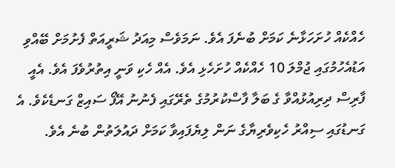ހެއްކެއް ހުށަހަޅާނެ ކަމަށް ބުނެފަ އެވެ. ނަމަވެސް މިއަދު ޝަރީއަތް ފެށުމަށް ބޭއްވި އަޑުއެހުމުގައި ޖުމްލަ 10 ހެއްކެއް ހުށަހެޅި އެވެ. އެއް ހެކި ވަނީ އިތުރުވެފަ އެވެ. އެއީ ފާރިސް ދިރިއުޅުއްވާ ގެ ބަލާ ފާސްކުރުމުގެ ތެރޭގައި ފެނުނު އޭފޯ ސައިޒް ގަނޑެކެވެ. އެ ގަނޑުގައި ސިއްރު ހެކިވެރިޔާގެ ނަން ލިޔެފައިވާ ކަމަށް ދައުލަތުން ބުނެ އެވެ.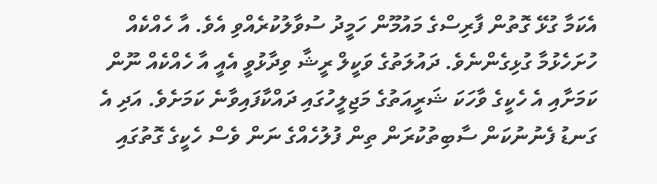އެކަމާ ގުޅޭ ގޮތުން ފާރިސްގެ މައުމޫން ހަމީދު ސުވާލުކުރެއްވި އެވެ. އާ ހެއްކެއް ހުށަހެޅުމާ ގުޅިގެންނެވެ. ދައުލަތުގެ ވަކީލް ރީޝާ ވިދާޅުވީ އެއީ އާ ހެއްކެއް ނޫން ކަމަށާއި އެ ހެކީގެ ވާހަކަ ޝަރީއަތުގެ މަޖިލީހުގައި ދައްކާފައިވާނެ ކަމަށެވެ. އަދި އެ ގަނޑު ފެނުނުކަން ސާބިތުކުރަން ތިން ފުލުހެއްގެ ނަން ވެސް ހެކީގެ ގޮތުގައި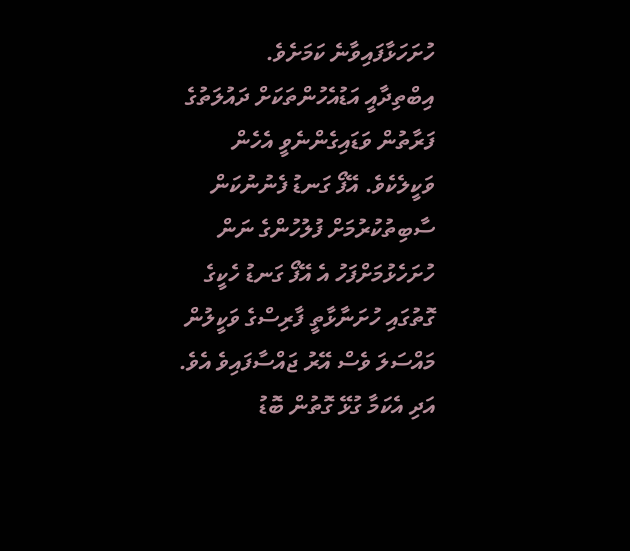ހުށަހަޅާފައިވާނެ ކަމަށެވެ.
އިބްތިދާއީ އަޑުއެހުންތަކަށް ދައުލަތުގެ ފަރާތުން ވަޑައިގެންނެވީ އެހެން ވަކީލެކެވެ. އޭފޯ ގަނޑު ފެނުނުކަން ސާބިތުކުރުމަށް ފުލުހުންގެ ނަން ހުށަހެޅުމަށްފަހު އެ އޭފޯ ގަނޑު ހެކީގެ ގޮތުގައި ހުށަނާޅާތީ ފާރިސްގެ ވަކީލުން މައްސަލަ ވެސް އޭރު ޖައްސާފައިވެ އެވެ. އަދި އެކަމާ ގުޅޭ ގޮތުން ބޮޑު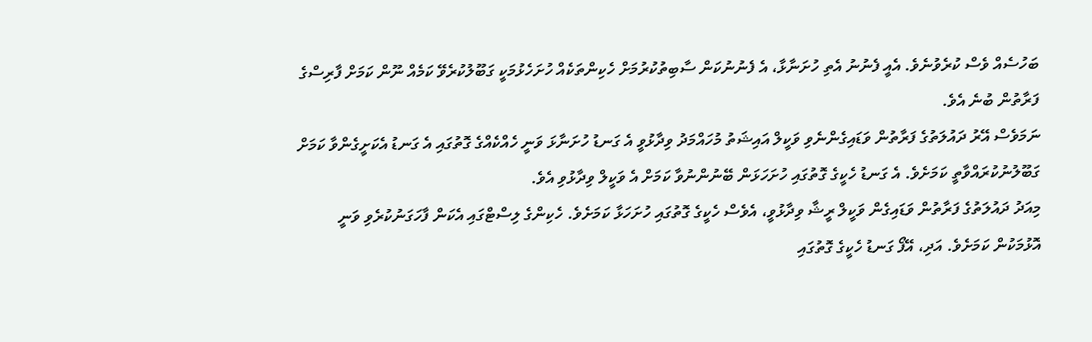ބަހުސެއް ވެސް ކުރެވުނެވެ. އެއީ ފެނުނު އެތި ހުށަނާޅާ، އެ ފެނުނުކަން ސާބިތުކުރުމަށް ހެކިންތަކެއް ހުށަހެޅުމަކީ ގަބޫލުކުރެވޭ ކަމެއް ނޫން ކަމަށް ފާރިސްގެ ފަރާތުން ބުނެ އެވެ.
ނަމަވެސް އޭރު ދައުލަތުގެ ފަރާތުން ވަޑައިގެންނެވި ވަކީލް އައިޝަތު މުހައްމަދު ވިދާޅުވީ އެ ގަނޑު ހުށަނާޅަ ވަނީ ހެއްކެއްގެ ގޮތުގައި އެ ގަނޑު އެކަށީގެންވާ ކަމަށް ގަބޫލުނުކުރައްވާތީ ކަމަށެވެ. އެ ގަނޑު ހެކީގެ ގޮތުގައި ހުށަހަޅަން ބޭނުންނުވާ ކަމަށް އެ ވަކީލް ވިދާޅުވި އެވެ.
މިއަދު ދައުލަތުގެ ފަރާތުން ވަޑައިގެން ވަކީލް ރީޝާ ވިދާޅުވީ، އެވެސް ހެކީގެ ގޮތުގައި ހުށަހަޅާ ކަމަށެވެ. ހެކިންގެ ލިސްޓްގައި އެކަން ފާހަގަނުކުރެވި ވަނީ އޮޅުމަކުން ކަމަށެވެ. އަދި، އޭފޯ ގަނޑު ހެކީގެ ގޮތުގައި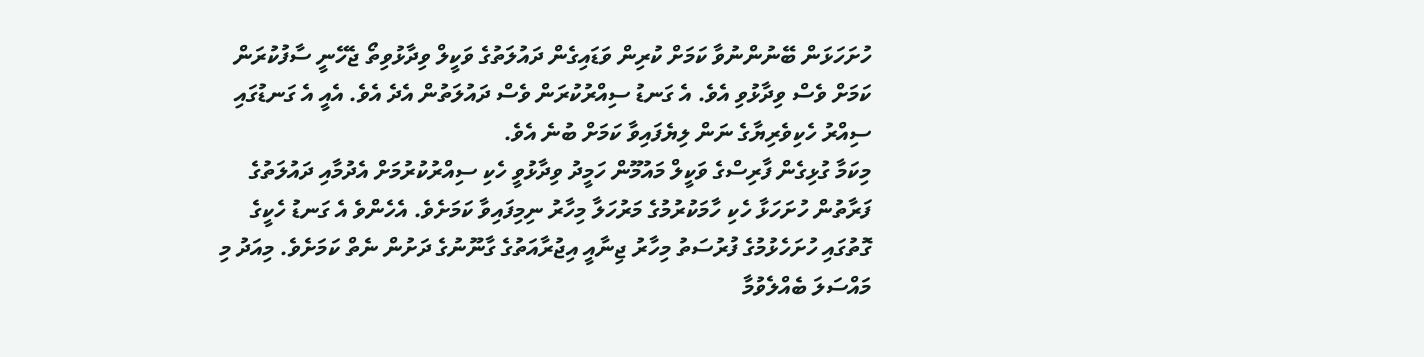ހުށަހަޅަން ބޭނުންނުވާ ކަމަށް ކުރިން ވަޑައިގެން ދައުލަތުގެ ވަކީލް ވިދާޅުވިތޯ ޖެހޭނީ ސާފުކުރަން ކަމަށް ވެސް ވިދާޅުވި އެވެ. އެ ގަނޑު ސިއްރުކުރަން ވެސް ދައުލަތުން އެދެ އެވެ. އެއީ އެ ގަނޑުގައި ސިއްރު ހެކިވެރިޔާގެ ނަން ލިޔެފައިވާ ކަމަށް ބުނެ އެވެ.
މިކަމާ ގުޅިގެން ފާރިސްގެ ވަކީލް މައުމޫން ހަމީދު ވިދާޅުވީ ހެކި ސިއްރުކުރުމަށް އެދުމާއި ދައުލަތުގެ ފަރާތުން ހުށަހަޅާ ހެކި ހާމަކުރުމުގެ މަރުހަލާ މިހާރު ނިމިފައިވާ ކަމަށެވެ. އެހެންވެ އެ ގަނޑު ހެކީގެ ގޮތުގައި ހުށަހެޅުމުގެ ފުރުސަތު މިހާރު ޖިނާއީ އިޖުރާއަތުގެ ގާނޫނުގެ ދަށުން ނެތް ކަމަށެވެ. މިއަދު މި މައްސަލަ ބެއްލެވުމާ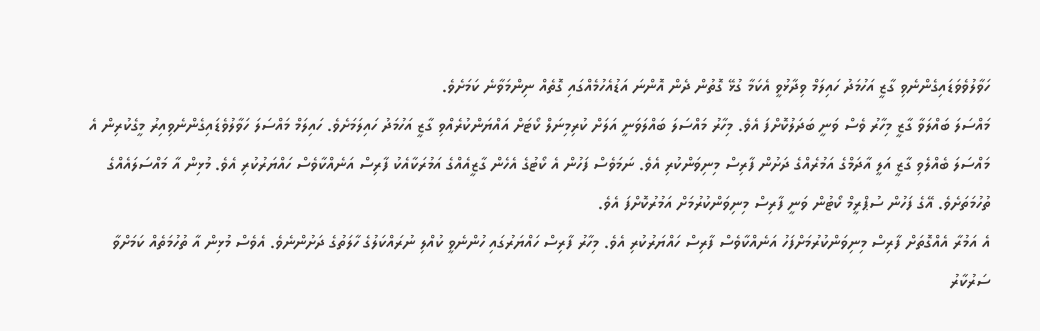ހަވާލުވެވަޑައިގެންނެވި ގާޒީ އަހުމަދު ހައިލަމް ވިދާޅުވީ އެކަމާ ގުޅޭ ގޮތުން ދެން އޮންނަ އަޑުއެހުމެއްގައި ގޮތެއް ނިންމަވާނެ ކަމަށެވެ.
މައްސަލަ ބައްލަވާ ގާޒީ މިހާރު ވެސް ވަނީ ބަދަލުކޮށްފަ އެވެ. މިހާރު މައްސަލަ ބައްލަވަނީ އަލަށް ކުރިމިނަލް ކޯޓަށް އައްޔަންކުރެއްވި ގާޒީ އަހުމަދު ހައިލަމަށެވެ. ހައިލަމް މައްސަލަ ހަވާލުވެޑައިގެންނެވިއިރު މީގެކުރިން އެ މައްސަލަ ބެއްލެވި ގާޒީ އަލީ އާދަމްގެ އަމުރެއްގެ ދަށުން ފާރިސް މިނިވަންކުރި އެވެ. ނަމަވެސް ފަހުން އެ ކޯޓުގެ އެހެން ގާޒީއެއްގެ އަމުރަކާއެކު ފާރިސް އަނެއްކާވެސް ހައްޔަރުކުރި އެވެ. މުޅިން އާ މައްސަލައެއްގެ ތުހުމަތަށެވެ. އޭގެ ފަހުން ސުޕްރީމް ކޯޓުން ވަނީ ފާރިސް މިނިވަންކުރުމަށް އަމުރުކޮށްފަ އެވެ.
އެ އަމުރާ އެއްގޮތަށް ފާރިސް މިނިވަންކުރުމަށްފަހު އަނެއްކާވެސް ފާރިސް ހައްޔަރުކުރި އެވެ. މިހާރު ފާރިސް ހައްޔަރުގައި ހުންނެވީ ކުއްލި ނުރައްކަލުގެ ހާލަތުގެ ދަށުންނެވެ. އެވެސް މުޅިން އާ ތުހުމަތެއް ކަމަށްވާ ސަރުކާރު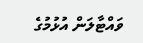ވައްޓާލަން އުޅުމުގެ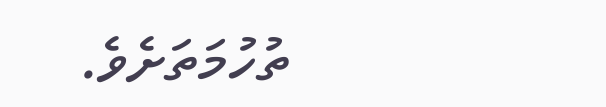ތުހުމަތަށެވެ.